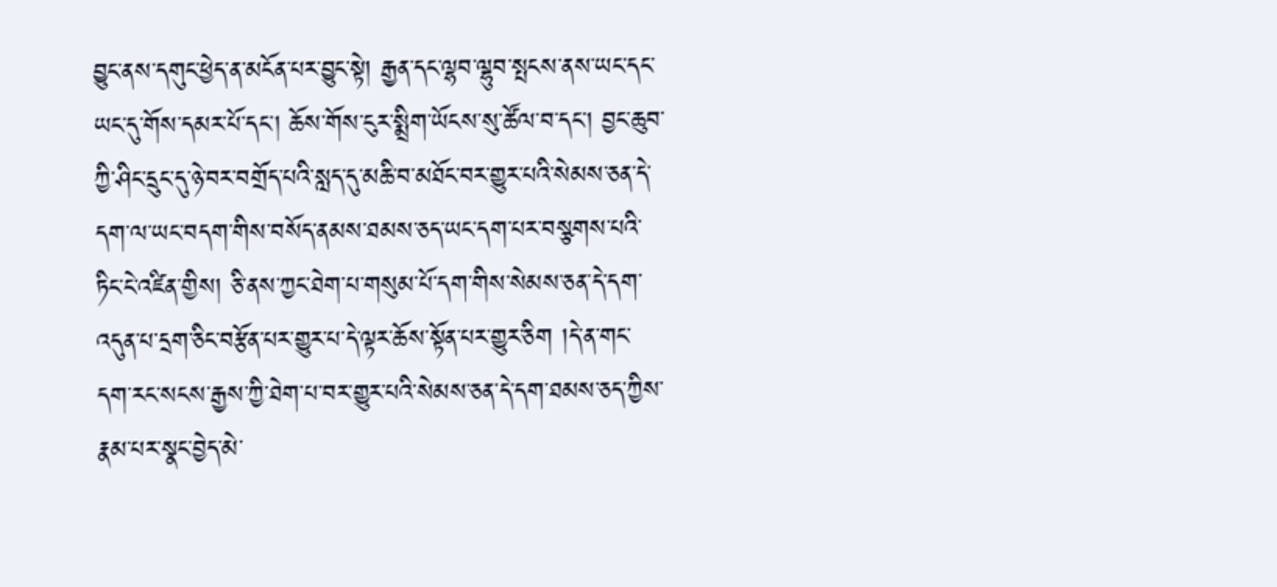བྱུང་ནས་དགུང་ཕྱེད་ན་མངོན་པར་བྱུང་སྟེ། རྒྱན་དང་ལྷབ་ལྷུབ་སྤངས་ནས་ཡང་དང་ཡང་དུ་གོས་དམར་པོ་དང་། ཆོས་གོས་ངུར་སྨྲིག་ཡོངས་སུ་ཚོལ་བ་དང་། བྱང་ཆུབ་ཀྱི་ཤིང་དྲུང་དུ་ཉེ་བར་བགྲོད་པའི་སླད་དུ་མཆི་བ་མཐོང་བར་གྱུར་པའི་སེམས་ཅན་དེ་དག་ལ་ཡང་བདག་གིས་བསོད་ནམས་ཐམས་ཅད་ཡང་དག་པར་བསྩགས་པའི་ཏིང་ངེ་འཛིན་གྱིས། ཅི་ནས་ཀྱང་ཐེག་པ་གསུམ་པོ་དག་གིས་སེམས་ཅན་དེ་དག་འདུན་པ་དྲག་ཅིང་བརྩོན་པར་གྱུར་པ་དེ་ལྟར་ཆོས་སྟོན་པར་གྱུར་ཅིག །དེ་ན་གང་དག་རང་སངས་རྒྱས་ཀྱི་ཐེག་པ་བར་གྱུར་པའི་སེམས་ཅན་དེ་དག་ཐམས་ཅད་ཀྱིས་རྣམ་པར་སྣང་བྱེད་མེ་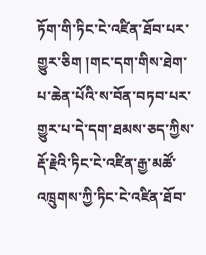ཏོག་གི་ཏིང་ངེ་འཛིན་ཐོབ་པར་གྱུར་ཅིག །གང་དག་གིས་ཐེག་པ་ཆེན་པོའི་ས་བོན་བཏབ་པར་གྱུར་པ་དེ་དག་ཐམས་ཅད་ཀྱིས་རྡོ་རྗེའི་ཏིང་ངེ་འཛིན་རྒྱ་མཚོ་འཁྲུགས་ཀྱི་ཏིང་ངེ་འཛིན་ཐོབ་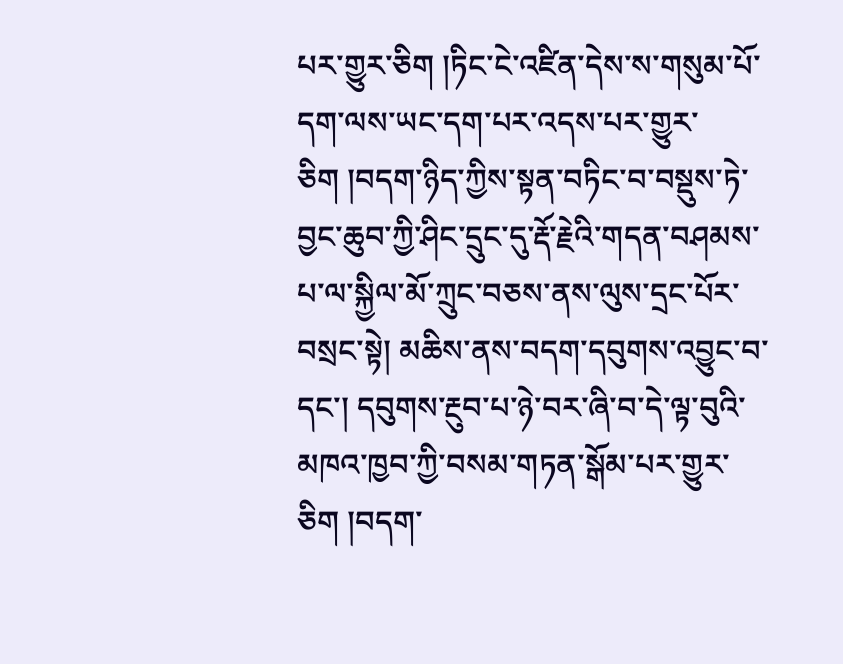པར་གྱུར་ཅིག །ཏིང་ངེ་འཛིན་དེས་ས་གསུམ་པོ་དག་ལས་ཡང་དག་པར་འདས་པར་གྱུར་ཅིག །བདག་ཉིད་ཀྱིས་སྟན་བཏིང་བ་བསྡུས་ཏེ་བྱང་ཆུབ་ཀྱི་ཤིང་དྲུང་དུ་རྡོ་རྗེའི་གདན་བཤམས་པ་ལ་སྐྱིལ་མོ་ཀྲུང་བཅས་ནས་ལུས་དྲང་པོར་བསྲང་སྟེ། མཆིས་ནས་བདག་དབུགས་འབྱུང་བ་དང་། དབུགས་རྔུབ་པ་ཉེ་བར་ཞི་བ་དེ་ལྟ་བུའི་མཁའ་ཁྱབ་ཀྱི་བསམ་གཏན་སྒོམ་པར་གྱུར་ཅིག །བདག་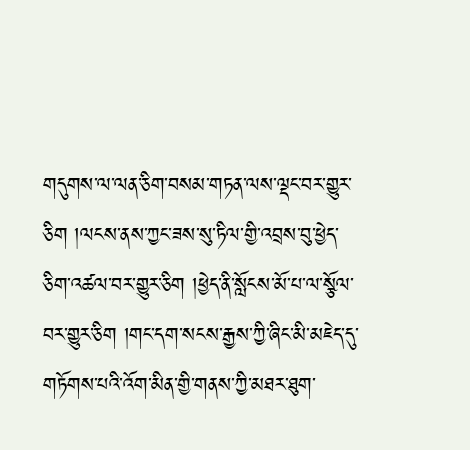གདུགས་ལ་ལན་ཅིག་བསམ་གཏན་ལས་ལྡང་བར་གྱུར་ཅིག །ལངས་ནས་ཀྱང་ཟས་སུ་ཏིལ་གྱི་འབྲས་བུ་ཕྱེད་ཅིག་འཚལ་བར་གྱུར་ཅིག །ཕྱེད་ནི་སློངས་མོ་པ་ལ་སྩོལ་བར་གྱུར་ཅིག །གང་དག་སངས་རྒྱས་ཀྱི་ཞིང་མི་མཇེད་དུ་གཏོགས་པའི་འོག་མིན་གྱི་གནས་ཀྱི་མཐར་ཐུག་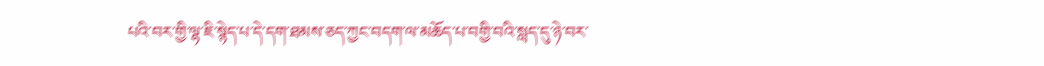པའི་བར་གྱི་ལྷ་ཇི་སྙེད་པ་དེ་དག་ཐམས་ཅད་ཀྱང་བདག་ལ་མཆོད་པ་བགྱི་བའི་སླད་དུ་ཉེ་བར་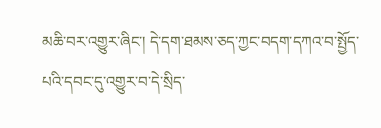མཆི་བར་འགྱུར་ཞིང་། དེ་དག་ཐམས་ཅད་ཀྱང་བདག་དཀའ་བ་སྤྱོད་པའི་དབང་དུ་འགྱུར་བ་དེ་སྲིད་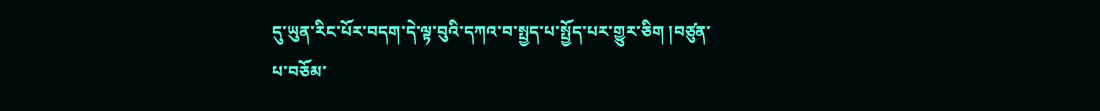དུ་ཡུན་རིང་པོར་བདག་དེ་ལྟ་བུའི་དཀའ་བ་སྤྱད་པ་སྤྱོད་པར་གྱུར་ཅིག །བཙུན་པ་བཅོམ་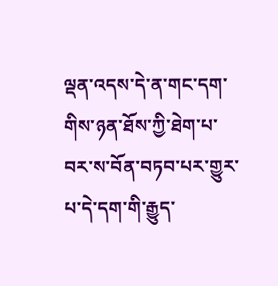ལྡན་འདས་དེ་ན་གང་དག་གིས་ཉན་ཐོས་ཀྱི་ཐེག་པ་བར་ས་བོན་བཏབ་པར་གྱུར་པ་དེ་དག་གི་རྒྱུད་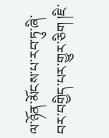ལ་ཉོན་མོངས་པ་རབ་ཏུ་ཞི་བར་བགྱིད་པར་གྱུར་ཅིག །ཇི་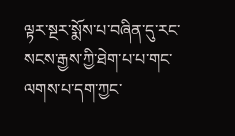ལྟར་སྔར་སྨོས་པ་བཞིན་དུ་རང་སངས་རྒྱས་ཀྱི་ཐེག་པ་པ་གང་ལགས་པ་དག་ཀྱང་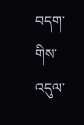བདག་གིས་འདུལ་